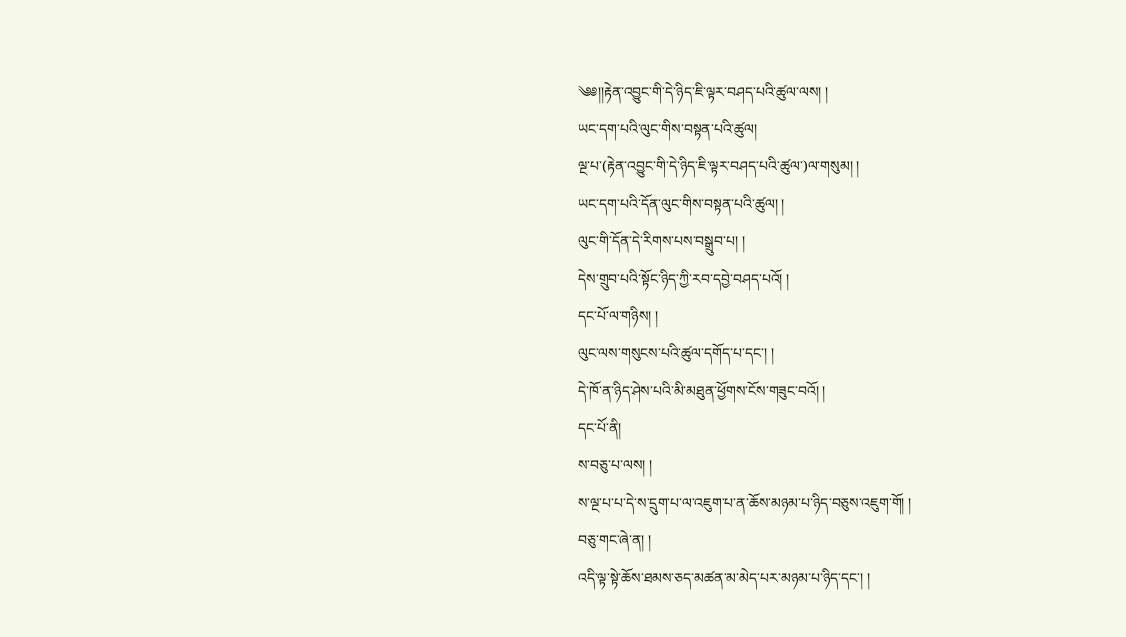༄༅།།རྟེན་འབྱུང་གི་དེ་ཉིད་ཇི་ལྟར་བཤད་པའི་ཚུལ་ལས། །
ཡང་དག་པའི་ལུང་གིས་བསྟན་པའི་ཚུལ།
ལྔ་པ་(རྟེན་འབྱུང་གི་དེ་ཉིད་ཇི་ལྟར་བཤད་པའི་ཚུལ་)ལ་གསུམ། །
ཡང་དག་པའི་དོན་ལུང་གིས་བསྟན་པའི་ཚུལ། །
ལུང་གི་དོན་དེ་རིགས་པས་བསྒྲུབ་པ། །
དེས་གྲུབ་པའི་སྟོང་ཉིད་ཀྱི་རབ་དབྱེ་བཤད་པའོ། །
དང་པོ་ལ་གཉིས། །
ལུང་ལས་གསུངས་པའི་ཚུལ་དགོད་པ་དང་། །
དེ་ཁོ་ན་ཉིད་ཤེས་པའི་མི་མཐུན་ཕྱོགས་ངོས་གཟུང་བའོ། །
དང་པོ་ནི།
ས་བཅུ་པ་ལས། །
ས་ལྔ་པ་པ་དེ་ས་དྲུག་པ་ལ་འཇུག་པ་ན་ཆོས་མཉམ་པ་ཉིད་བཅུས་འཇུག་གོ། །
བཅུ་གང་ཞེ་ན། །
འདི་ལྟ་སྟེ་ཆོས་ཐམས་ཅད་མཚན་མ་མེད་པར་མཉམ་པ་ཉིད་དང་། །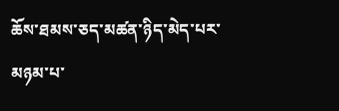ཆོས་ཐམས་ཅད་མཚན་ཉིད་མེད་པར་མཉམ་པ་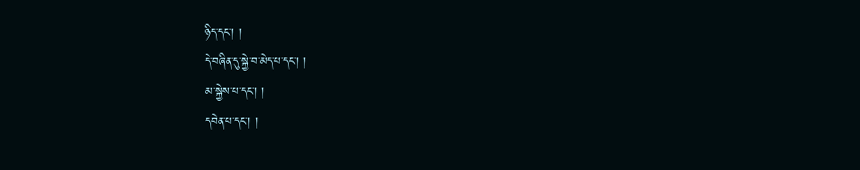ཉིད་དང་། །
དེ་བཞིན་དུ་སྐྱེ་བ་མེད་པ་དང་། །
མ་སྐྱེས་པ་དང་། །
དབེན་པ་དང་། །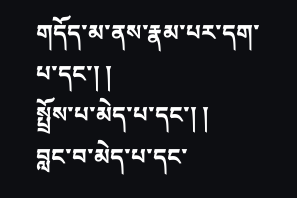གདོད་མ་ནས་རྣམ་པར་དག་པ་དང་། །
སྤྲོས་པ་མེད་པ་དང་། །
བླང་བ་མེད་པ་དང་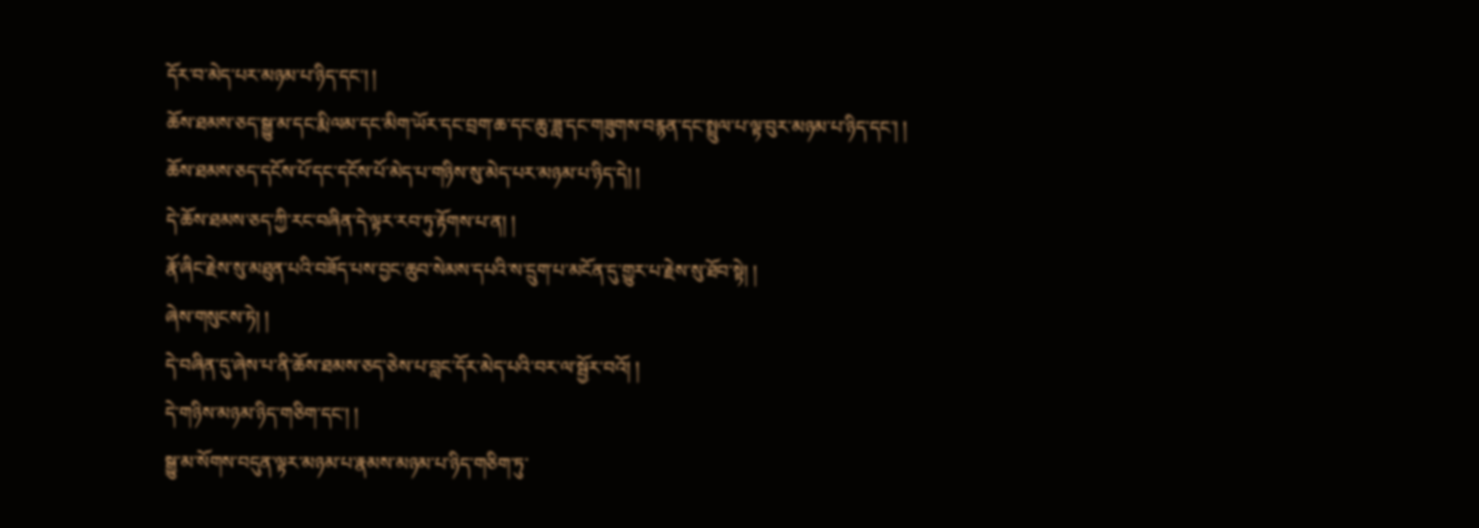དོར་བ་མེད་པར་མཉམ་པ་ཉིད་དང་། །
ཆོས་ཐམས་ཅད་སྒྱུ་མ་དང་རྨི་ལམ་དང་མིག་ཡོར་དང་བྲག་ཆ་དང་ཆུ་ཟླ་དང་གཟུགས་བརྙན་དང་སྤྲུལ་པ་ལྟ་བུར་མཉམ་པ་ཉིད་དང་། །
ཆོས་ཐམས་ཅད་དངོས་པོ་དང་དངོས་པོ་མེད་པ་གཉིས་སུ་མེད་པར་མཉམ་པ་ཉིད་དེ། །
དེ་ཆོས་ཐམས་ཅད་ཀྱི་རང་བཞིན་དེ་ལྟར་རབ་ཏུ་རྟོགས་པ་ན། །
རྣོ་ཞིང་རྗེས་སུ་མཐུན་པའི་བཟོད་པས་བྱང་ཆུབ་སེམས་དཔའི་ས་དྲུག་པ་མངོན་དུ་གྱུར་པ་རྗེས་སུ་ཐོབ་སྟེ། །
ཞེས་གསུངས་ཏེ། །
དེ་བཞིན་དུ་ཞེས་པ་ནི་ཆོས་ཐམས་ཅད་ཅེས་པ་བླང་དོར་མེད་པའི་བར་ལ་སྦྱོར་བའོ། །
དེ་གཉིས་མཉམ་ཉིད་གཅིག་དང་། །
སྒྱུ་མ་སོགས་བདུན་ལྟར་མཉམ་པ་རྣམས་མཉམ་པ་ཉིད་གཅིག་ཏུ་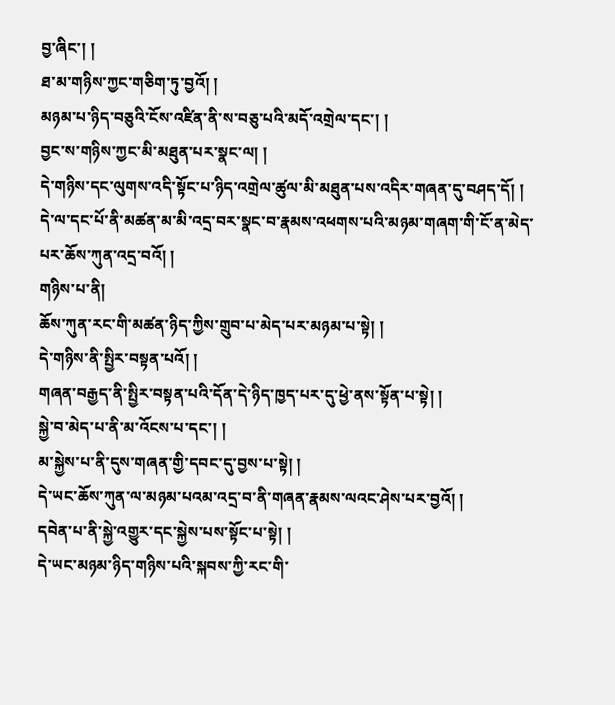བྱ་ཞིང་། །
ཐ་མ་གཉིས་ཀྱང་གཅིག་ཏུ་བྱའོ། །
མཉམ་པ་ཉིད་བཅུའི་ངོས་འཛིན་ནི་ས་བཅུ་པའི་མདོ་འགྲེལ་དང་། །
བྱང་ས་གཉིས་ཀྱང་མི་མཐུན་པར་སྣང་ལ། །
དེ་གཉིས་དང་ལུགས་འདི་སྟོང་པ་ཉིད་འགྲེལ་ཚུལ་མི་མཐུན་པས་འདིར་གཞན་དུ་བཤད་དོ། །
དེ་ལ་དང་པོ་ནི་མཚན་མ་མི་འདྲ་བར་སྣང་བ་རྣམས་འཕགས་པའི་མཉམ་གཞག་གི་ངོ་ན་མེད་པར་ཆོས་ཀུན་འདྲ་བའོ། །
གཉིས་པ་ནི།
ཆོས་ཀུན་རང་གི་མཚན་ཉིད་ཀྱིས་གྲུབ་པ་མེད་པར་མཉམ་པ་སྟེ། །
དེ་གཉིས་ནི་སྤྱིར་བསྟན་པའོ། །
གཞན་བརྒྱད་ནི་སྤྱིར་བསྟན་པའི་དོན་དེ་ཉིད་ཁྱད་པར་དུ་ཕྱེ་ནས་སྟོན་པ་སྟེ། །
སྐྱེ་བ་མེད་པ་ནི་མ་འོངས་པ་དང་། །
མ་སྐྱེས་པ་ནི་དུས་གཞན་གྱི་དབང་དུ་བྱས་པ་སྟེ། །
དེ་ཡང་ཆོས་ཀུན་ལ་མཉམ་པའམ་འདྲ་བ་ནི་གཞན་རྣམས་ལའང་ཤེས་པར་བྱའོ། །
དབེན་པ་ནི་སྐྱེ་འགྱུར་དང་སྐྱེས་པས་སྟོང་པ་སྟེ། །
དེ་ཡང་མཉམ་ཉིད་གཉིས་པའི་སྐབས་ཀྱི་རང་གི་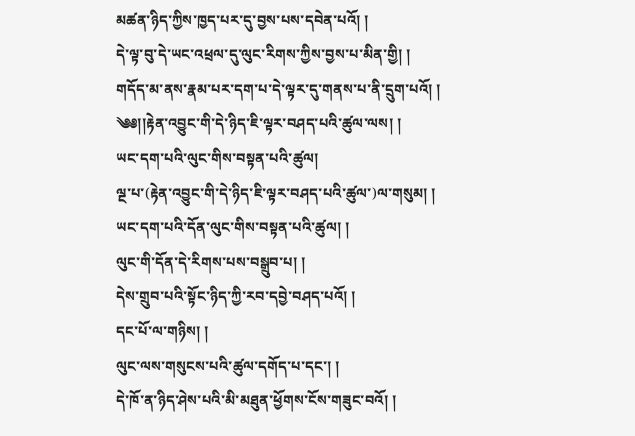མཚན་ཉིད་ཀྱིས་ཁྱད་པར་དུ་བྱས་པས་དབེན་པའོ། །
དེ་ལྟ་བུ་དེ་ཡང་འཕྲལ་དུ་ལུང་རིགས་ཀྱིས་བྱས་པ་མིན་གྱི། །
གདོད་མ་ནས་རྣམ་པར་དག་པ་དེ་ལྟར་དུ་གནས་པ་ནི་དྲུག་པའོ། །
༄༅།།རྟེན་འབྱུང་གི་དེ་ཉིད་ཇི་ལྟར་བཤད་པའི་ཚུལ་ལས། །
ཡང་དག་པའི་ལུང་གིས་བསྟན་པའི་ཚུལ།
ལྔ་པ་(རྟེན་འབྱུང་གི་དེ་ཉིད་ཇི་ལྟར་བཤད་པའི་ཚུལ་)ལ་གསུམ། །
ཡང་དག་པའི་དོན་ལུང་གིས་བསྟན་པའི་ཚུལ། །
ལུང་གི་དོན་དེ་རིགས་པས་བསྒྲུབ་པ། །
དེས་གྲུབ་པའི་སྟོང་ཉིད་ཀྱི་རབ་དབྱེ་བཤད་པའོ། །
དང་པོ་ལ་གཉིས། །
ལུང་ལས་གསུངས་པའི་ཚུལ་དགོད་པ་དང་། །
དེ་ཁོ་ན་ཉིད་ཤེས་པའི་མི་མཐུན་ཕྱོགས་ངོས་གཟུང་བའོ། །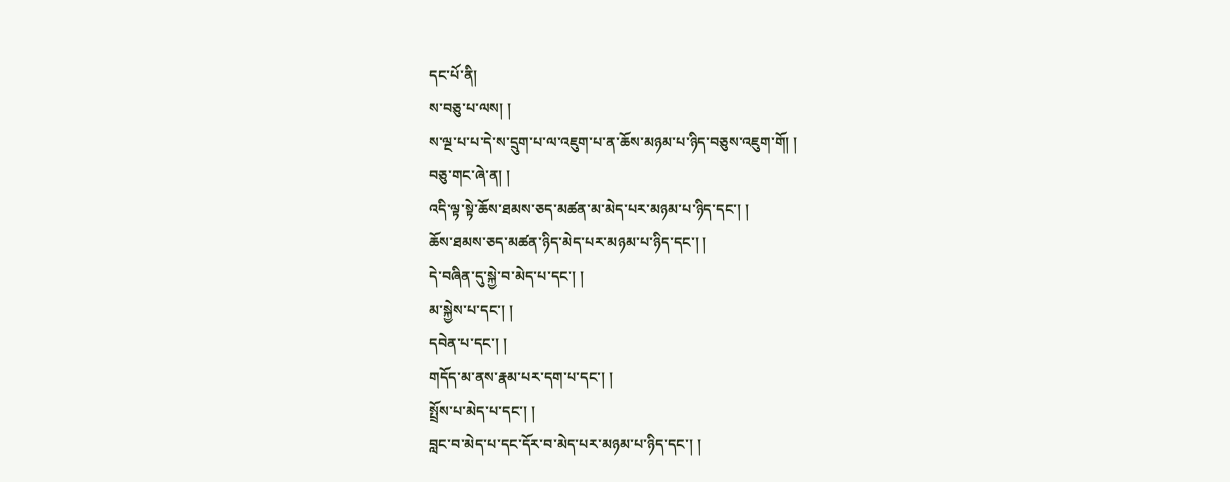དང་པོ་ནི།
ས་བཅུ་པ་ལས། །
ས་ལྔ་པ་པ་དེ་ས་དྲུག་པ་ལ་འཇུག་པ་ན་ཆོས་མཉམ་པ་ཉིད་བཅུས་འཇུག་གོ། །
བཅུ་གང་ཞེ་ན། །
འདི་ལྟ་སྟེ་ཆོས་ཐམས་ཅད་མཚན་མ་མེད་པར་མཉམ་པ་ཉིད་དང་། །
ཆོས་ཐམས་ཅད་མཚན་ཉིད་མེད་པར་མཉམ་པ་ཉིད་དང་། །
དེ་བཞིན་དུ་སྐྱེ་བ་མེད་པ་དང་། །
མ་སྐྱེས་པ་དང་། །
དབེན་པ་དང་། །
གདོད་མ་ནས་རྣམ་པར་དག་པ་དང་། །
སྤྲོས་པ་མེད་པ་དང་། །
བླང་བ་མེད་པ་དང་དོར་བ་མེད་པར་མཉམ་པ་ཉིད་དང་། །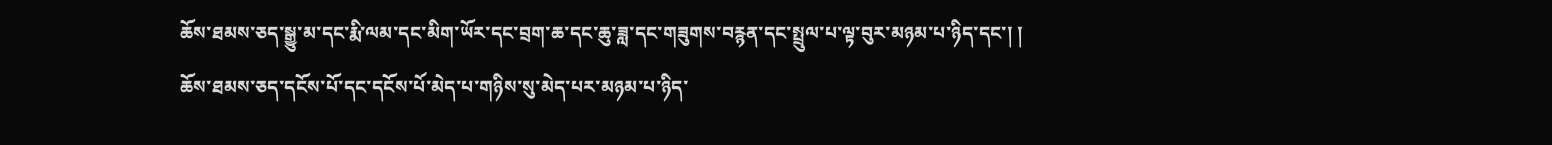ཆོས་ཐམས་ཅད་སྒྱུ་མ་དང་རྨི་ལམ་དང་མིག་ཡོར་དང་བྲག་ཆ་དང་ཆུ་ཟླ་དང་གཟུགས་བརྙན་དང་སྤྲུལ་པ་ལྟ་བུར་མཉམ་པ་ཉིད་དང་། །
ཆོས་ཐམས་ཅད་དངོས་པོ་དང་དངོས་པོ་མེད་པ་གཉིས་སུ་མེད་པར་མཉམ་པ་ཉིད་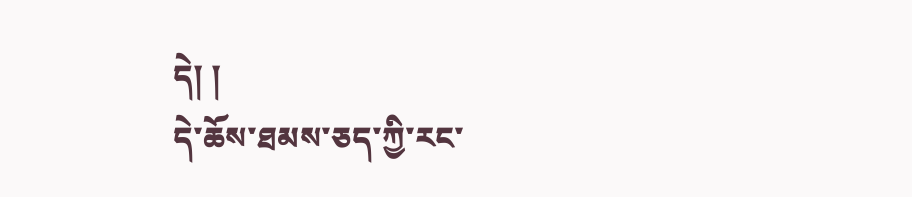དེ། །
དེ་ཆོས་ཐམས་ཅད་ཀྱི་རང་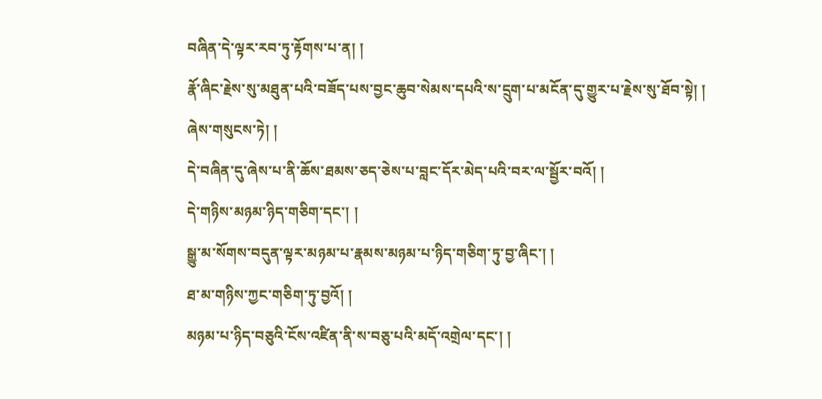བཞིན་དེ་ལྟར་རབ་ཏུ་རྟོགས་པ་ན། །
རྣོ་ཞིང་རྗེས་སུ་མཐུན་པའི་བཟོད་པས་བྱང་ཆུབ་སེམས་དཔའི་ས་དྲུག་པ་མངོན་དུ་གྱུར་པ་རྗེས་སུ་ཐོབ་སྟེ། །
ཞེས་གསུངས་ཏེ། །
དེ་བཞིན་དུ་ཞེས་པ་ནི་ཆོས་ཐམས་ཅད་ཅེས་པ་བླང་དོར་མེད་པའི་བར་ལ་སྦྱོར་བའོ། །
དེ་གཉིས་མཉམ་ཉིད་གཅིག་དང་། །
སྒྱུ་མ་སོགས་བདུན་ལྟར་མཉམ་པ་རྣམས་མཉམ་པ་ཉིད་གཅིག་ཏུ་བྱ་ཞིང་། །
ཐ་མ་གཉིས་ཀྱང་གཅིག་ཏུ་བྱའོ། །
མཉམ་པ་ཉིད་བཅུའི་ངོས་འཛིན་ནི་ས་བཅུ་པའི་མདོ་འགྲེལ་དང་། །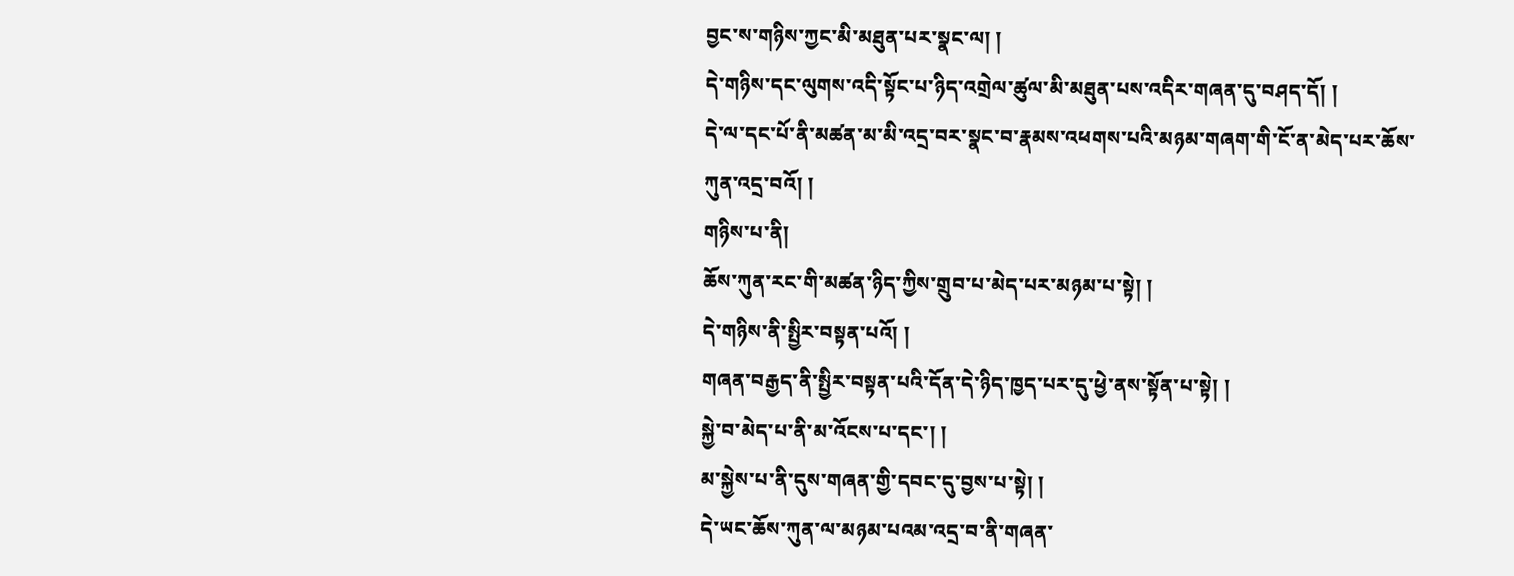བྱང་ས་གཉིས་ཀྱང་མི་མཐུན་པར་སྣང་ལ། །
དེ་གཉིས་དང་ལུགས་འདི་སྟོང་པ་ཉིད་འགྲེལ་ཚུལ་མི་མཐུན་པས་འདིར་གཞན་དུ་བཤད་དོ། །
དེ་ལ་དང་པོ་ནི་མཚན་མ་མི་འདྲ་བར་སྣང་བ་རྣམས་འཕགས་པའི་མཉམ་གཞག་གི་ངོ་ན་མེད་པར་ཆོས་ཀུན་འདྲ་བའོ། །
གཉིས་པ་ནི།
ཆོས་ཀུན་རང་གི་མཚན་ཉིད་ཀྱིས་གྲུབ་པ་མེད་པར་མཉམ་པ་སྟེ། །
དེ་གཉིས་ནི་སྤྱིར་བསྟན་པའོ། །
གཞན་བརྒྱད་ནི་སྤྱིར་བསྟན་པའི་དོན་དེ་ཉིད་ཁྱད་པར་དུ་ཕྱེ་ནས་སྟོན་པ་སྟེ། །
སྐྱེ་བ་མེད་པ་ནི་མ་འོངས་པ་དང་། །
མ་སྐྱེས་པ་ནི་དུས་གཞན་གྱི་དབང་དུ་བྱས་པ་སྟེ། །
དེ་ཡང་ཆོས་ཀུན་ལ་མཉམ་པའམ་འདྲ་བ་ནི་གཞན་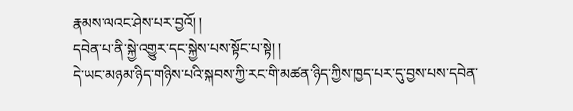རྣམས་ལའང་ཤེས་པར་བྱའོ། །
དབེན་པ་ནི་སྐྱེ་འགྱུར་དང་སྐྱེས་པས་སྟོང་པ་སྟེ། །
དེ་ཡང་མཉམ་ཉིད་གཉིས་པའི་སྐབས་ཀྱི་རང་གི་མཚན་ཉིད་ཀྱིས་ཁྱད་པར་དུ་བྱས་པས་དབེན་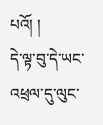པའོ། །
དེ་ལྟ་བུ་དེ་ཡང་འཕྲལ་དུ་ལུང་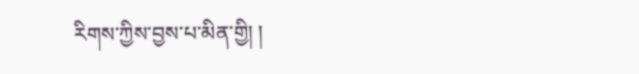རིགས་ཀྱིས་བྱས་པ་མིན་གྱི། །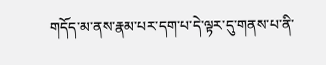གདོད་མ་ནས་རྣམ་པར་དག་པ་དེ་ལྟར་དུ་གནས་པ་ནི་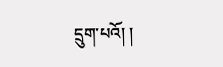དྲུག་པའོ། །